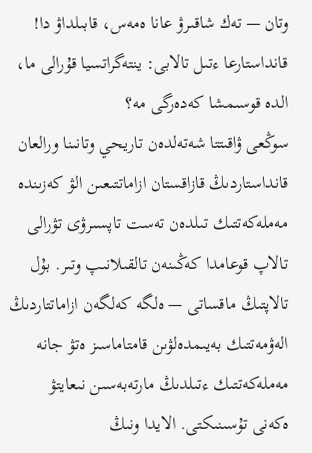وتان — تەك شاقىرۋ عانا ەمەس، قابىلداۋ دا!
قانداستارعا ءتىل تالابى: ينتەگراتسيا قۇرالى ما، الدە قوسىمشا كەدەرگى مە؟
سوڭعى ۋاقىتتا شەتەلدەن تاريحي وتانىنا ورالعان قانداستاردىڭ قازاقستان ازاماتتىعىن الۋ كەزىندە مەملەكەتتىك تىلدەن تەست تاپسىرۋى تۋرالى تالاپ قوعامدا كەڭىنەن تالقىلانىپ وتىر. بۇل تالاپتىڭ ماقساتى — ەلگە كەلگەن ازاماتتاردىڭ الەۋمەتتىك بەيىمدەلۋىن قامتاماسىز ەتۋ جانە مەملەكەتتىك ءتىلدىڭ مارتەبەسىن نىعايتۋ ەكەنى تۇسىنىكتى. الايدا ونىڭ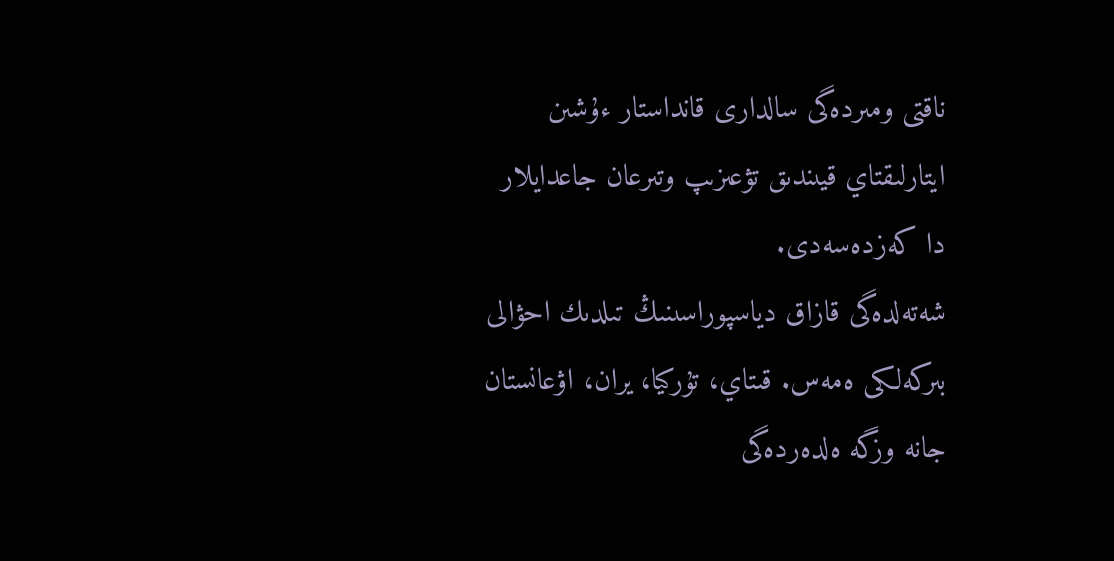ناقتى ومىردەگى سالدارى قانداستار ءۇشىن ايتارلىقتاي قيىندىق تۋعىزىپ وتىرعان جاعدايلار دا كەزدەسەدى.
شەتەلدەگى قازاق دياسپوراسىنىڭ تىلدىك احۋالى بىركەلكى ەمەس. قىتاي، تۇركيا، يران، اۋعانستان جانە وزگە ەلدەردەگى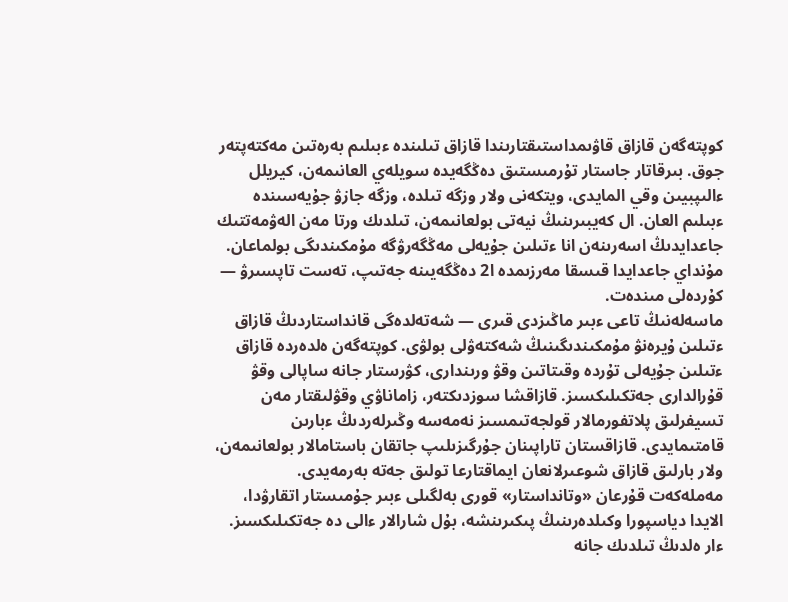كوپتەگەن قازاق قاۋىمداستىقتارىندا قازاق تىلىندە ءبىلىم بەرەتىن مەكتەپتەر جوق. بىرقاتار جاستار تۇرمىستىق دەڭگەيدە سويلەي العانىمەن، كيريلل ءالىپبيىن وقي المايدى، ويتكەنى ولار وزگە تىلدە، وزگە جازۋ جۇيەسىندە ءبىلىم العان. ال كەيبىرىنىڭ نيەتى بولعانىمەن، تىلدىك ورتا مەن الەۋمەتتىك جاعدايدىڭ اسەرىنەن انا ءتىلىن جۇيەلى مەڭگەرۋگە مۇمكىندىگى بولماعان. مۇنداي جاعدايدا قىسقا مەرزىمدە ا2 دەڭگەيىنە جەتىپ، تەست تاپسىرۋ — كۇردەلى مىندەت.
ماسەلەنىڭ تاعى ءبىر ماڭىزدى قىرى — شەتەلدەگى قانداستاردىڭ قازاق ءتىلىن ۇيرەنۋ مۇمكىندىگىنىڭ شەكتەۋلى بولۋى. كوپتەگەن ەلدەردە قازاق ءتىلىن جۇيەلى تۇردە وقىتاتىن وقۋ ورىندارى، كۋرستار جانە ساپالى وقۋ قۇرالدارى جەتكىلىكسىز. قازاقشا سوزدىكتەر، زاماناۋي وقۋلىقتار مەن تسيفرلىق پلاتفورمالار قولجەتىمسىز نەمەسە وڭىرلەردىڭ ءبارىن قامتىمايدى. قازاقستان تاراپىنان جۇرگىزىلىپ جاتقان باستامالار بولعانىمەن، ولار بارلىق قازاق شوعىرلانعان ايماقتارعا تولىق جەتە بەرمەيدى.
مەملەكەت قۇرعان «وتانداستار» قورى بەلگىلى ءبىر جۇمىستار اتقارۋدا، الايدا دياسپورا وكىلدەرىنىڭ پىكىرىنشە، بۇل شارالار ءالى دە جەتكىلىكسىز. ءار ەلدىڭ تىلدىك جانە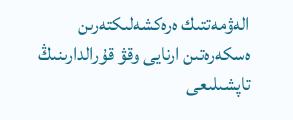الەۋمەتتىك ەرەكشەلىكتەرىن ەسكەرەتىن ارنايى وقۋ قۇرالدارىنىڭ تاپشىلىعى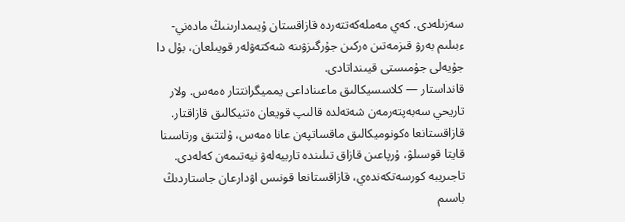سەزىلەدى. كەي مەملەكەتتەردە قازاقستان ۇيىمدارىنىڭ مادەني-ءبىلىم بەرۋ قىزمەتىن ەركىن جۇرگىزۋىنە شەكتەۋلەر قويىلعان، بۇل دا جۇيەلى جۇمىستى قيىنداتادى.
قانداستار — كلاسسيكالىق ماعىناداعى يمميگرانتتار ەمەس. ولار تاريحي سەبەپتەرمەن شەتەلدە قالىپ قويعان ەتنيكالىق قازاقتار. قازاقستانعا ەكونوميكالىق ماقساتپەن عانا ەمەس، ۇلتتىق ورتاسىنا قايتا قوسىلۋ، ۇرپاعىن قازاق تىلىندە تاربيەلەۋ نيەتىمەن كەلەدى. تاجىريبە كورسەتكەندەي، قازاقستانعا قونىس اۋدارعان جاستاردىڭ باسىم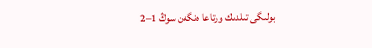بولىگى تىلدىك ورتاعا ەنگەن سوڭ 1–2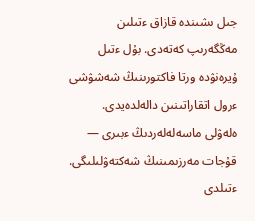جىل ىشىندە قازاق ءتىلىن مەڭگەرىپ كەتەدى. بۇل ءتىل ۇيرەنۋدە ورتا فاكتورىنىڭ شەشۋشى ءرول اتقاراتىنىن دالەلدەيدى.
ەلەۋلى ماسەلەلەردىڭ ءبىرى — قۇجات مەرزىمىنىڭ شەكتەۋلىلىگى. ءتىلدى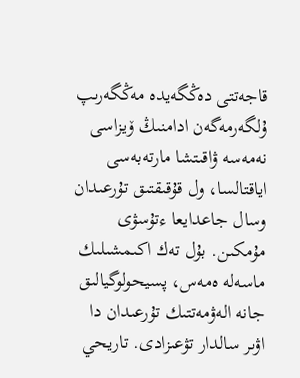قاجەتتى دەڭگەيدە مەڭگەرىپ ۇلگەرمەگەن ادامنىڭ ۆيزاسى نەمەسە ۋاقىتشا مارتەبەسى اياقتالسا، ول قۇقىقتىق تۇرعىدان وسال جاعدايعا ءتۇسۋى مۇمكىن. بۇل تەك اكىمشىلىك ماسەلە ەمەس، پسيحولوگيالىق جانە الەۋمەتتىك تۇرعىدان دا اۋىر سالدار تۋعىزادى. تاريحي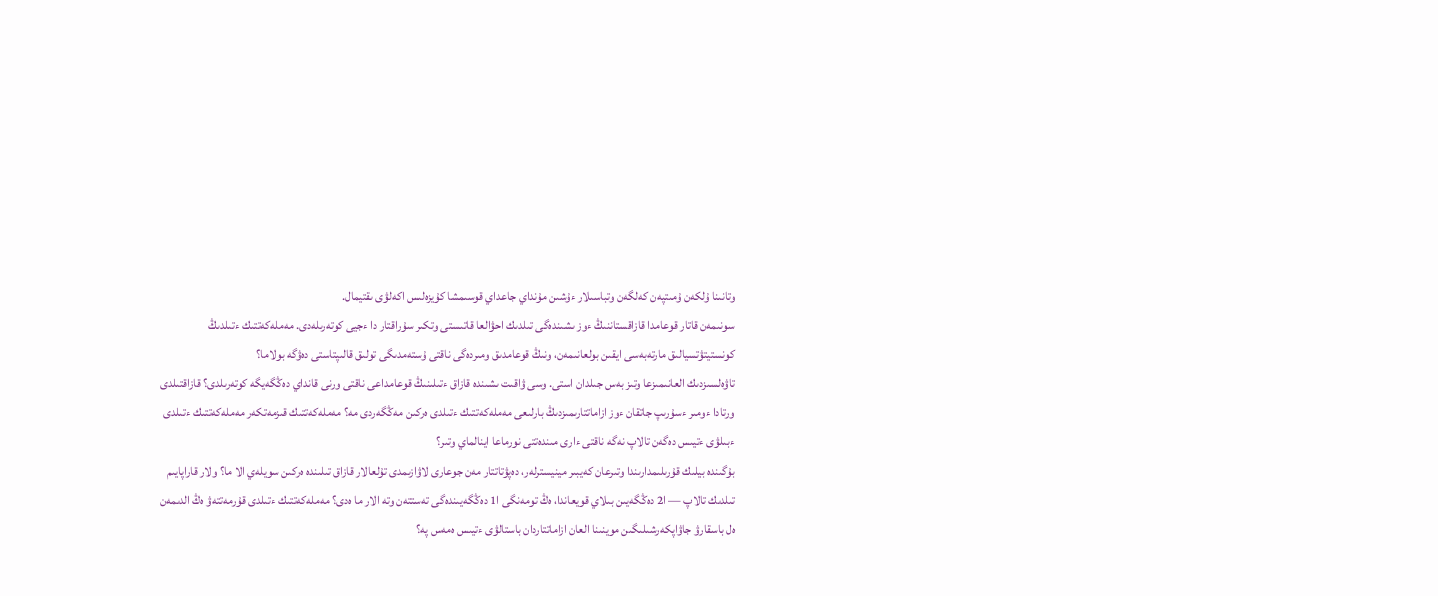وتانىنا ۇلكەن ۇمىتپەن كەلگەن وتباسىلار ءۇشىن مۇنداي جاعداي قوسىمشا كۇيزەلىس اكەلۋى ىقتيمال.
سونىمەن قاتار قوعامدا قازاقستاننىڭ ءوز ىشىندەگى تىلدىك احۋالعا قاتىستى وتكىر سۇراقتار دا ءجيى كوتەرىلەدى. مەملەكەتتىك ءتىلدىڭ كونستيتۋتسيالىق مارتەبەسى ايقىن بولعانىمەن، ونىڭ قوعامدىق ومىردەگى ناقتى ۇستەمدىگى تولىق قالىپتاستى دەۋگە بولاما؟
تاۋەلسىزدىك العانىمىزعا وتىز بەس جىلدان استى. وسى ۋاقىت ىشىندە قازاق ءتىلىنىڭ قوعامداعى ناقتى ورنى قانداي دەڭگەيگە كوتەرىلدى؟ قازاقتىلدى ورتادا ءومىر ءسۇرىپ جاتقان ءوز ازاماتتارىمىزدىڭ بارلىعى مەملەكەتتىك ءتىلدى ەركىن مەڭگەردى مە؟ مەملەكەتتىك قىزمەتكەر مەملەكەتتىك ءتىلدى ءبىلۋى ءتيىس دەگەن تالاپ نەگە ناقتى ءارى مىندەتتى نورماعا اينالماي وتىر؟
بۇگىندە بيلىك قۇرىلىمدارىندا وتىرعان كەيبىر مينيسترلەر، دەپۋتاتتار مەن جوعارى لاۋازىمدى تۇلعالار قازاق تىلىندە ەركىن سويلەي الا ما؟ ولار قاراپايىم تىلدىك تالاپ — ا2 دەڭگەيىن بىلاي قويعاندا، ەڭ تومەنگى ا1 دەڭگەيىندەگى تەستتەن وتە الار ما ەدى؟ مەملەكەتتىك ءتىلدى قۇرمەتتەۋ ەڭ الدىمەن ەل باسقارۋ جاۋاپكەرشىلىگىن موينىنا العان ازاماتتاردان باستالۋى ءتيىس ەمەس پە؟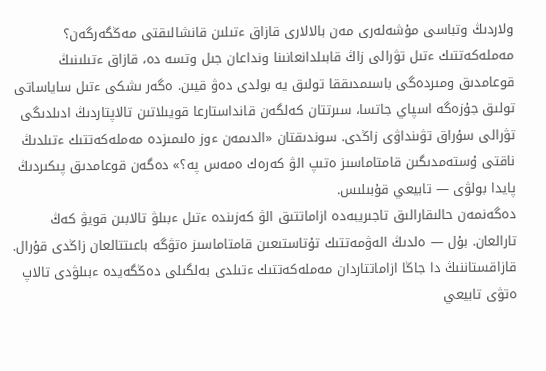ولاردىڭ وتباسى مۇشەلەرى مەن بالالارى قازاق ءتىلىن قانشالىقتى مەڭگەرگەن؟
مەملەكەتتىك ءتىل تۋرالى زاڭ قابىلدانعانىنا ونداعان جىل وتسە دە، قازاق ءتىلىنىڭ قوعامدىق ومىردەگى باسىمدىققا تولىق يە بولدى دەۋ قيىن. ەگەر ىشكى ءتىل ساياساتى تولىق جۇزەگە اسپاي جاتسا، سىرتتان كەلگەن قانداستارعا قويىلاتىن تالاپتاردىڭ ادىلدىگى تۋرالى سۇراق تۋىنداۋى زاڭدى. سوندىقتان «الدىمەن ءوز ەلىمىزدە مەملەكەتتىك ءتىلدىڭ ناقتى ۇستەمدىگىن قامتاماسىز ەتىپ الۋ كەرەك ەمەس پە؟» دەگەن قوعامدىق پىكىردىڭ پايدا بولۋى — تابيعي قۇبىلىس.
دەگەنمەن حالىقارالىق تاجىريبەدە ازاماتتىق الۋ كەزىندە ءتىل ءبىلۋ تالابىن قويۋ كەڭ تارالعان. بۇل — ەلدىڭ الەۋمەتتىك تۇتاستىعىن قامتاماسىز ەتۋگە باعىتتالعان زاڭدى قۇرال. قازاقستاننىڭ دا جاڭا ازاماتتاردان مەملەكەتتىك ءتىلدى بەلگىلى دەڭگەيدە ءبىلۋدى تالاپ ەتۋى تابيعي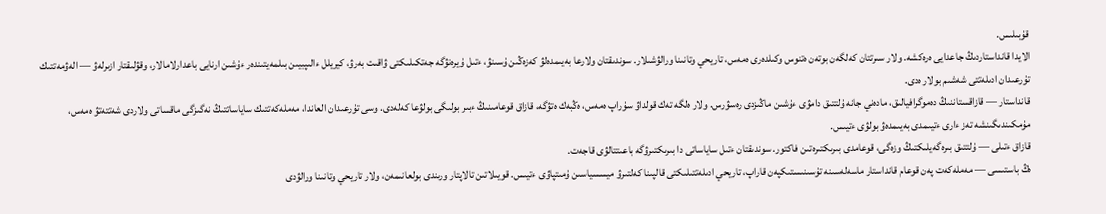قۇبىلىس.
الايدا قانداستاردىڭ جاعدايى ەرەكشە. ولار سىرتتان كەلگەن بوتەن ەتنوس وكىلدەرى ەمەس، تاريحي وتانىنا ورالۋشىلار. سوندىقتان ولارعا بەيىمدەلۋ كەزەڭىن ۇسىنۋ، ءتىل ۇيرەنۋگە جەتكىلىكتى ۋاقىت بەرۋ، كيريلل ءالىپبيىن بىلمەيتىندەر ءۇشىن ارنايى باعدارلامالار، وقۋلىقتار ازىرلەۋ — الەۋمەتتىك تۇرعىدان ادىلەتتى شەشىم بولار ەدى.
قانداستار — قازاقستاننىڭ دەموگرافيالىق، مادەني جانە ۇلتتىق دامۋى ءۇشىن ماڭىزدى رەسۋرس. ولار ەلگە تەك قولداۋ سۇراپ ەمەس، ەڭبەك ەتۋگە، قازاق قوعامىنىڭ ءبىر بولىگى بولۋعا كەلەدى. وسى تۇرعىدان العاندا، مەملەكەتتىك ساياساتتىڭ نەگىزگى ماقساتى ولاردى شەتتەتۋ ەمەس، مۇمكىندىگىنشە تەز ءارى ءتيىمدى بەيىمدەۋ بولۋى ءتيىس.
قازاق ءتىلى — ۇلتتىق بىرەگەيلىكتىڭ وزەگى، قوعامدى بىرىكتىرەتىن فاكتور. سوندىقتان ءتىل ساياساتى دا بىرىكتىرۋگە باعىتتالۋى قاجەت.
ەڭ باستىسى — مەملەكەت پەن قوعام قانداستار ماسەلەسىنە تۇسىنىستىكپەن قاراپ، تاريحي ادىلەتتىلىكتى قالپىنا كەلتىرۋ ميسسياسىن ۇمىتپاۋى ءتيىس. قويىلاتىن تالاپتار ورىندى بولعانىمەن، ولار تاريحي وتانىنا ورالۋدى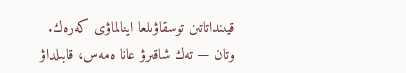قيىنداتاتىن توسقاۋىلعا اينالماۋى كەرەك.
وتان — تەك شاقىرۋ عانا ەمەس، قابىلداۋ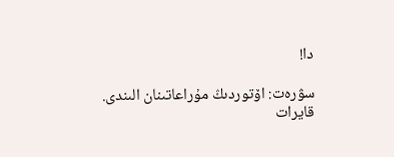دا!

سۋرەت: اۆتوردىڭ مۇراعاتىنان الىندى.
قايرات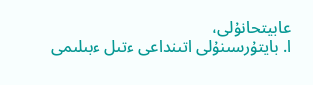عابيتحانۇلى،
ا. بايتۇرسىنۇلى اتىنداعى ءتىل ءبىلىمى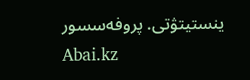ينستيتۋتى. پروفەسسور
Abai.kz